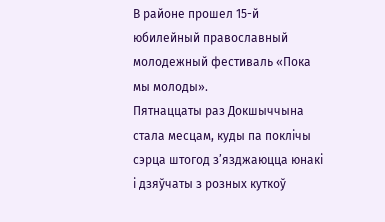В районе прошел 15-й юбилейный православный молодежный фестиваль «Пока мы молоды».
Пятнаццаты раз Докшыччына стала месцам, куды па поклічы сэрца штогод з’язджаюцца юнакі і дзяўчаты з розных куткоў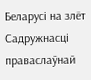Беларусі на злёт Садружнасці праваслаўнай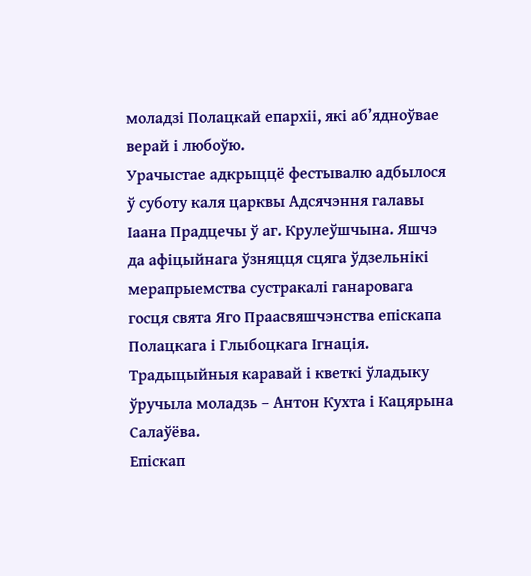моладзі Полацкай епархіі, які аб’ядноўвае верай і любоўю.
Урачыстае адкрыццё фестывалю адбылося ў суботу каля царквы Адсячэння галавы Іаана Прадцечы ў аг. Крулеўшчына. Яшчэ да афіцыйнага ўзняцця сцяга ўдзельнікі мерапрыемства сустракалі ганаровага госця свята Яго Праасвяшчэнства епіскапа Полацкага і Глыбоцкага Ігнація. Традыцыйныя каравай і кветкі ўладыку ўручыла моладзь – Антон Кухта і Кацярына Салаўёва.
Епіскап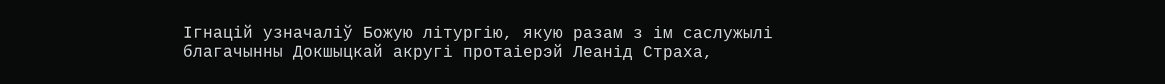Ігнацій узначаліў Божую літургію, якую разам з ім саслужылі благачынны Докшыцкай акругі протаіерэй Леанід Страха,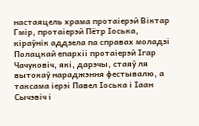настаяцель храма протаіерэй Віктар Гмір, протаіерэй Пётр Іоська, кіраўнік аддзела па справах моладзі Полацкай епархіі протаіерэй Ігар Чачуковіч, які, дарэчы, стаяў ля вытокаў нараджэння фестывалю, а таксама іерэі Павел Іоська і Іаан Сычэвіч і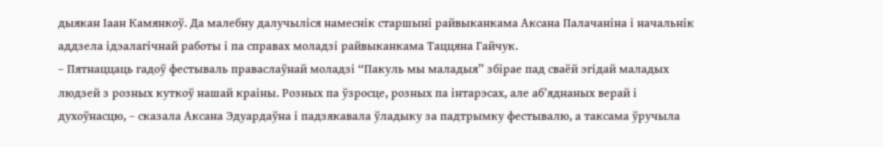дыякан Іаан Камянкоў. Да малебну далучыліся намеснік старшыні райвыканкама Аксана Палачаніна і начальнік аддзела ідэалагічнай работы і па справах моладзі райвыканкама Таццяна Гайчук.
– Пятнаццаць гадоў фестываль праваслаўнай моладзі “Пакуль мы маладыя” збірае пад сваёй эгідай маладых людзей з розных куткоў нашай краіны. Розных па ўзросце, розных па інтарэсах, але аб’яднаных верай і духоўнасцю, – сказала Аксана Эдуардаўна і падзякавала ўладыку за падтрымку фестывалю, а таксама ўручыла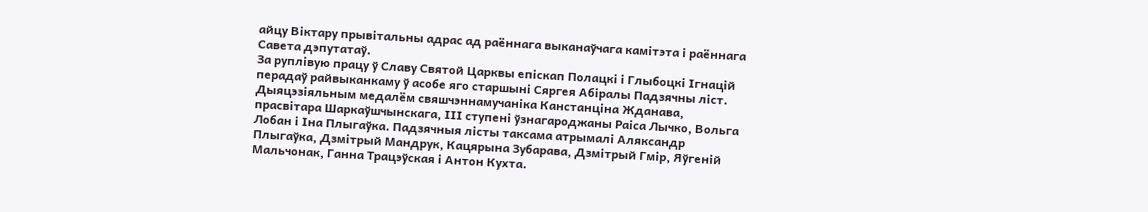айцу Віктару прывітальны адрас ад раённага выканаўчага камітэта і раённага Савета дэпутатаў.
За руплівую працу ў Славу Святой Царквы епіскап Полацкі і Глыбоцкі Ігнацій перадаў райвыканкаму ў асобе яго старшыні Сяргея Абіралы Падзячны ліст. Дыяцэзіяльным медалём свяшчэннамучаніка Канстанціна Жданава, прасвітара Шаркаўшчынскага, ІІІ ступені ўзнагароджаны Раіса Лычко, Вольга Лобан і Іна Плыгаўка. Падзячныя лісты таксама атрымалі Аляксандр Плыгаўка, Дзмітрый Мандрук, Кацярына Зубарава, Дзмітрый Гмір, Яўгеній Мальчонак, Ганна Трацэўская і Антон Кухта.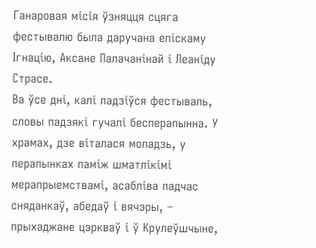Ганаровая місія ўзняцця сцяга фестывалю была даручана епіскаму Ігнацію, Аксане Палачанінай і Леаніду Страсе.
Ва ўсе дні, калі ладзіўся фестываль, словы падзякі гучалі бесперапынна. У храмах, дзе віталася моладзь, у перапынках паміж шматлікімі мерапрыемствамі, асабліва падчас сняданкаў, абедаў і вячэры, – прыхаджане цэркваў і ў Крулеўшчыне,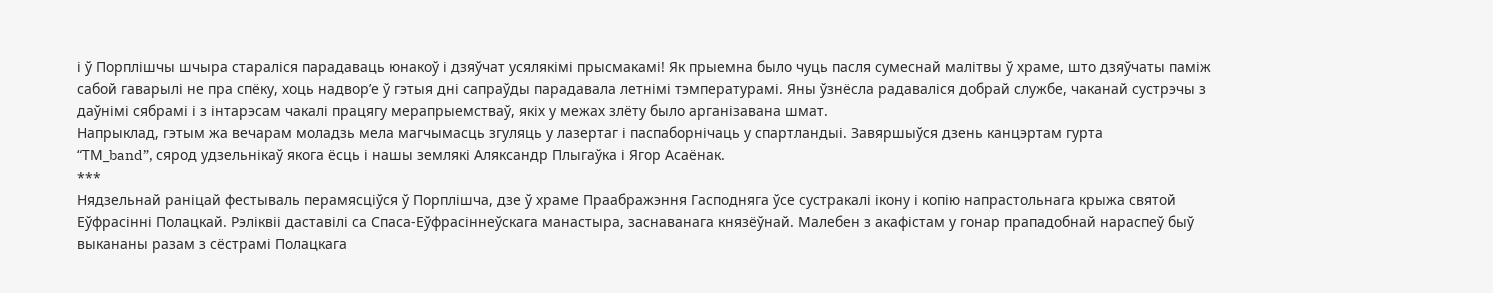і ў Порплішчы шчыра стараліся парадаваць юнакоў і дзяўчат усялякімі прысмакамі! Як прыемна было чуць пасля сумеснай малітвы ў храме, што дзяўчаты паміж сабой гаварылі не пра спёку, хоць надвор’е ў гэтыя дні сапраўды парадавала летнімі тэмпературамі. Яны ўзнёсла радаваліся добрай службе, чаканай сустрэчы з даўнімі сябрамі і з інтарэсам чакалі працягу мерапрыемстваў, якіх у межах злёту было арганізавана шмат.
Напрыклад, гэтым жа вечарам моладзь мела магчымасць згуляць у лазертаг і паспаборнічаць у спартландыі. Завяршыўся дзень канцэртам гурта
“ТМ_band”, сярод удзельнікаў якога ёсць і нашы землякі Аляксандр Плыгаўка і Ягор Асаёнак.
***
Нядзельнай раніцай фестываль перамясціўся ў Порплішча, дзе ў храме Праабражэння Гасподняга ўсе сустракалі ікону і копію напрастольнага крыжа святой Еўфрасінні Полацкай. Рэліквіі даставілі са Спаса-Еўфрасіннеўскага манастыра, заснаванага князёўнай. Малебен з акафістам у гонар прападобнай нараспеў быў выкананы разам з сёстрамі Полацкага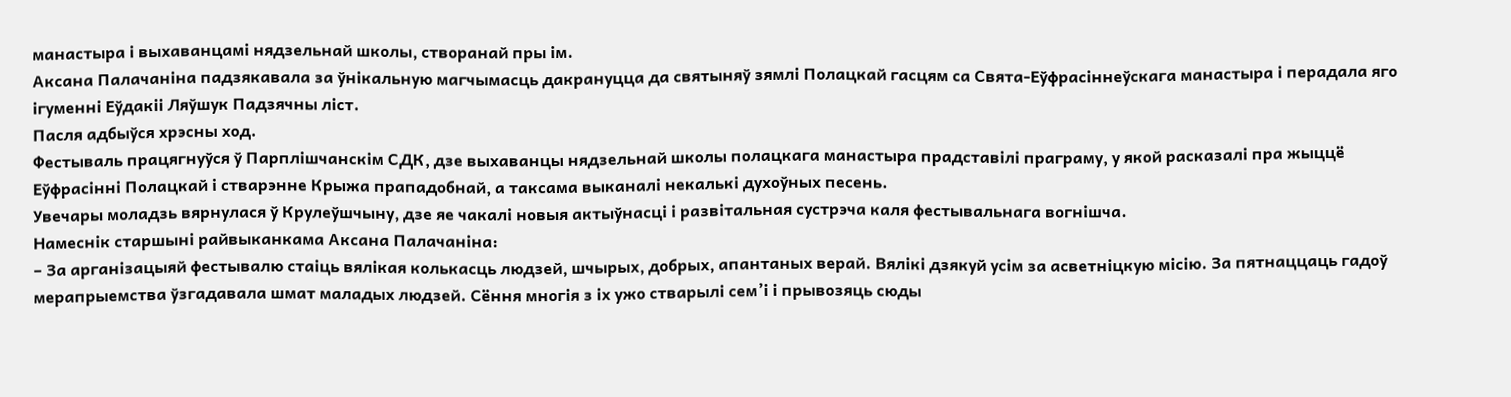манастыра і выхаванцамі нядзельнай школы, створанай пры ім.
Аксана Палачаніна падзякавала за ўнікальную магчымасць дакрануцца да святыняў зямлі Полацкай гасцям са Свята-Еўфрасіннеўскага манастыра і перадала яго ігуменні Еўдакіі Ляўшук Падзячны ліст.
Пасля адбыўся хрэсны ход.
Фестываль працягнуўся ў Парплішчанскім СДК, дзе выхаванцы нядзельнай школы полацкага манастыра прадставілі праграму, у якой расказалі пра жыццё Еўфрасінні Полацкай і стварэнне Крыжа прападобнай, а таксама выканалі некалькі духоўных песень.
Увечары моладзь вярнулася ў Крулеўшчыну, дзе яе чакалі новыя актыўнасці і развітальная сустрэча каля фестывальнага вогнішча.
Намеснік старшыні райвыканкама Аксана Палачаніна:
– За арганізацыяй фестывалю стаіць вялікая колькасць людзей, шчырых, добрых, апантаных верай. Вялікі дзякуй усім за асветніцкую місію. За пятнаццаць гадоў мерапрыемства ўзгадавала шмат маладых людзей. Сёння многія з іх ужо стварылі сем’і і прывозяць сюды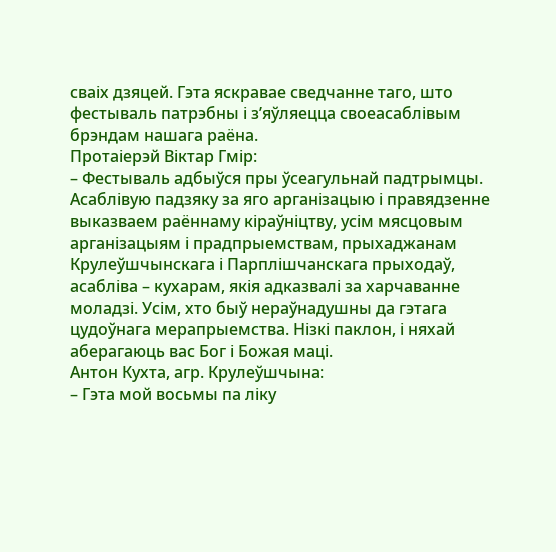сваіх дзяцей. Гэта яскравае сведчанне таго, што фестываль патрэбны і з’яўляецца своеасаблівым брэндам нашага раёна.
Протаіерэй Віктар Гмір:
– Фестываль адбыўся пры ўсеагульнай падтрымцы. Асаблівую падзяку за яго арганізацыю і правядзенне выказваем раённаму кіраўніцтву, усім мясцовым арганізацыям і прадпрыемствам, прыхаджанам Крулеўшчынскага і Парплішчанскага прыходаў, асабліва – кухарам, якія адказвалі за харчаванне моладзі. Усім, хто быў нераўнадушны да гэтага цудоўнага мерапрыемства. Нізкі паклон, і няхай аберагаюць вас Бог і Божая маці.
Антон Кухта, агр. Крулеўшчына:
– Гэта мой восьмы па ліку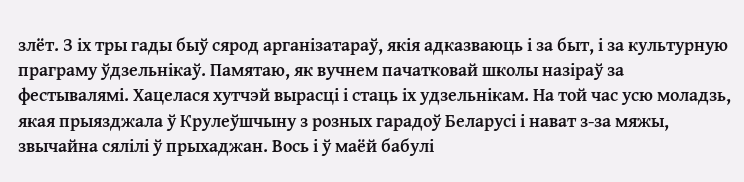злёт. З іх тры гады быў сярод арганізатараў, якія адказваюць і за быт, і за культурную праграму ўдзельнікаў. Памятаю, як вучнем пачатковай школы назіраў за фестывалямі. Хацелася хутчэй вырасці і стаць іх удзельнікам. На той час усю моладзь, якая прыязджала ў Крулеўшчыну з розных гарадоў Беларусі і нават з-за мяжы, звычайна сялілі ў прыхаджан. Вось і ў маёй бабулі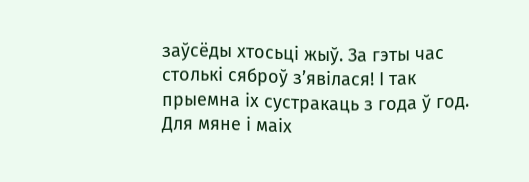заўсёды хтосьці жыў. За гэты час столькі сяброў з’явілася! І так прыемна іх сустракаць з года ў год. Для мяне і маіх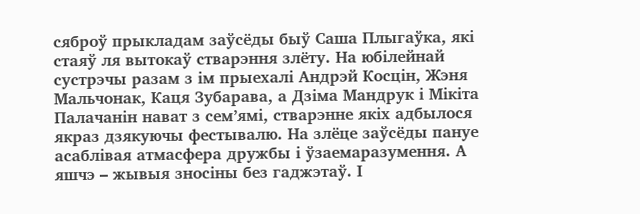сяброў прыкладам заўсёды быў Саша Плыгаўка, які стаяў ля вытокаў стварэння злёту. На юбілейнай сустрэчы разам з ім прыехалі Андрэй Косцін, Жэня Мальчонак, Каця Зубарава, а Дзіма Мандрук і Мікіта Палачанін нават з сем’ямі, стварэнне якіх адбылося якраз дзякуючы фестывалю. На злёце заўсёды пануе асаблівая атмасфера дружбы і ўзаемаразумення. А яшчэ – жывыя зносіны без гаджэтаў. І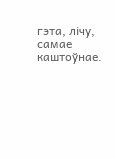гэта, лічу, самае каштоўнае.